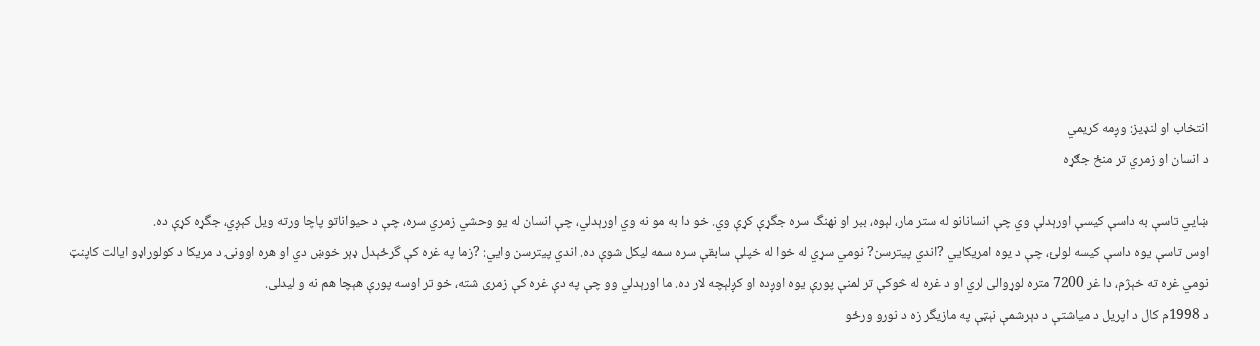انتخاب او لنډيز: وږمه كريمي
د انسان او زمري تر منځ جګړه

ښايي تاسې به داسې كيسې اورېدلې وي چې انسانانو له ستر مار، لېوه، ببر او نهنگ سره جگړې كړې وي. خو دا به مو نه وي اورېدلي، چې انسان له يو وحشي زمري سره، چې د حيواناتو پاچا ورته ويل كېږي، جگړه كړې ده.
اوس تاسې يوه داسې كيسه لولئ، چې د يوه امريكايي ?اندي پيترسن? نومي سړي له خوا له خپلې سابقې سره سمه ليكل شوې ده. اندي پيترسن وايي: ?زما په غره كې گرځېدل ډېر خوښ دي او هره اوونۍ د مريكا د كولوراډو ايالت كاپنټ نومي غره ته خېژم، دا غر 7200 متره لوړوالى لري او د غره له څوكې تر لمنې پورې يوه اوږده او كږلېچه لار ده. ما اورېدلي وو چې په دې غره كې زمرى شته، خو تر اوسه پورې هېچا هم نه و ليدلى.
د 1998م كال د اپريل د مياشتې د دېرشمې نېټې په مازيگر زه د نورو ورځو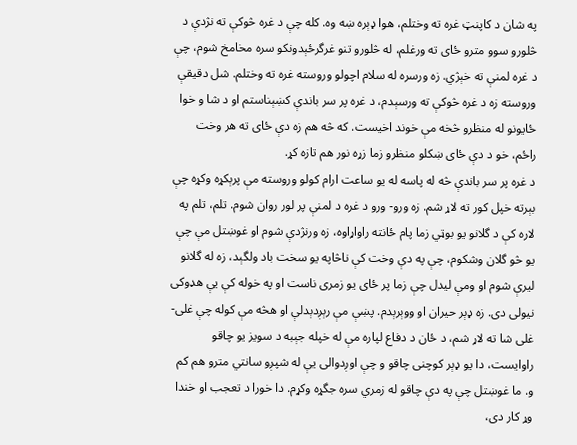په شان د كاپنټ غره ته وختلم، هوا ډېره ښه وه. كله چې د غره څوكې ته نژدې د څلورو سوو مترو ځاى ته ورغلم، له څلورو تنو غرگرځېدونكو سره مخامخ شوم، چې د غره لمنې ته خېژي. زه ورسره له سلام اچولو وروسته غره ته وختلم. شل دقيقې وروسته زه د غره څوكې ته ورسېدم، د غره پر سر باندې كښېناستم او د شا و خوا ځايونو له منظرو څخه مې خوند اخيست. كه څه هم زه دې ځاى ته هر وخت راځم، خو د دې ځاى ښكلو منظرو زما زړه نور هم تازه كړ.
د غره پر سر باندې څه له پاسه له يو ساعت ارام كولو وروسته مې پرېكړه وكړه چې بېرته خپل كور ته لاړ شم. زه ورو- ورو د غره د لمنې پر لور روان شوم. تلم، تلم په لاره كې د گلانو يو بوټي زما پام ځانته راواړاوه، زه ورنژدې شوم او غوښتل مې چې يو څو گلان وشكوم، چې په دې وخت كې ناڅاپه يو سخت باد ولگېد، زه له گلانو ليرې شوم او ومې ليدل چې زما پر ځاى يو زمرى ناست او په خوله كې يې هډوكى نيولى دى. زه ډېر حيران او ووېرېدم. پښې مې رېږدېدلې او هڅه مې كوله چې غلى- غلى شا ته لاړ شم، د ځان د دفاع لپاره مې له خپله جېبه د سويز يو چاقو راوايست، دا يو ډېر كوچنى چاقو و چې اوږدوالى يې له شپږو سانتي مترو هم كم و. ما غوښتل چې په دې چاقو له زمري سره جگړه وكړم. دا خورا د تعجب او خندا وړ كار دى،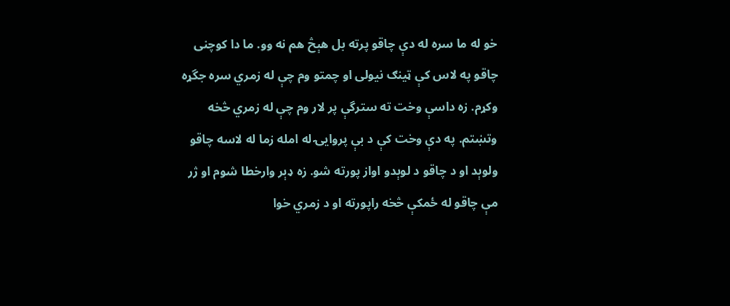خو له ما سره له دې چاقو پرته بل هېڅ هم نه وو. ما دا كوچنى چاقو په لاس كې ټينګ نيولى او چمتو وم چې له زمري سره جگړه وكړم. زه داسې وخت ته سترگې پر لار وم چې له زمري څخه وتښتم. په دې وخت كې د بې پروايۍ له امله زما له لاسه چاقو ولوېد او د چاقو د لوېدو اواز پورته شو. زه ډېر وارخطا شوم او ژر مې چاقو له ځمكې څخه راپورته او د زمري خوا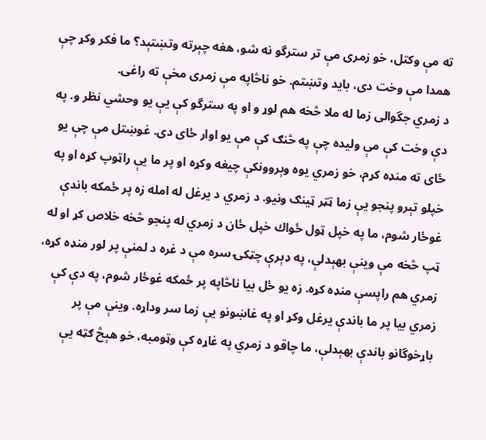ته مې وكتل، خو زمرى مې تر سترگو نه شو، هغه چېرته وتښتېد؟ ما فكر وكړ چې همدا مې وخت دى، بايد وتښتم. خو ناڅاپه مې زمرى مخې ته راغى.
د زمري جگوالى زما له ملا څخه هم لوړ و او په سترگو كې يې يو وحشي نظر و. په دې وخت كې مې وليده چې په څنګ كې مې يو اوار ځاى دى. غوښتل مې چې يو ځاى ته منډه كړم، خو زمري يوه وېروونكې چيغه وكړه او پر ما يې راټوپ كړه او په خپلو تېرو پنجو يې زما ټټر ټينګ ونيو. د زمري د يرغل له امله زه پر ځمكه باندې غوځار شوم، ما په خپل ټول ځواك خپل ځان د زمري له پنجو څخه خلاص كړ او له ټپ څخه مې وينې بهېدلې، په ډېرې چټكۍ سره مې د غره د لمنې پر لور منډه كړه، زمري هم راپسې منډه كړه. زه يو ځل بيا ناڅاپه پر ځمكه غوځار شوم، په دې كې زمري بيا پر ما باندې يرغل وكړ او په غاښونو يې زما سر وداړه. وينې مې پر باړخوگانو باندې بهېدلې، ما چاقو د زمري په غاړه كې وټومبه، خو هېڅ ګټه يې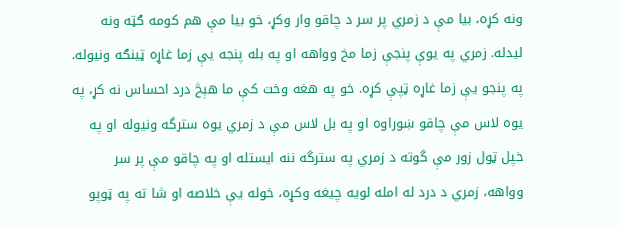ونه كړه، بيا مې د زمري پر سر د چاقو وار وكړ، خو بيا مې هم كومه ګټه ونه ليدله. زمري په يوې پنجې زما مخ وواهه او په بله پنجه يې زما غاړه ټينګه ونيوله. په پنجو يې زما غاړه ټپې كړه. خو په هغه وخت كې ما هېڅ درد احساس نه كړ، په يوه لاس مې چاقو ښوراوه او په بل لاس مې د زمري يوه سترگه ونيوله او په خپل ټول زور مې گوته د زمري په سترگه ننه ايستله او په چاقو مې پر سر وواهه، زمري د درد له امله لويه چيغه وكړه، خوله يې خلاصه او شا ته په ټوپو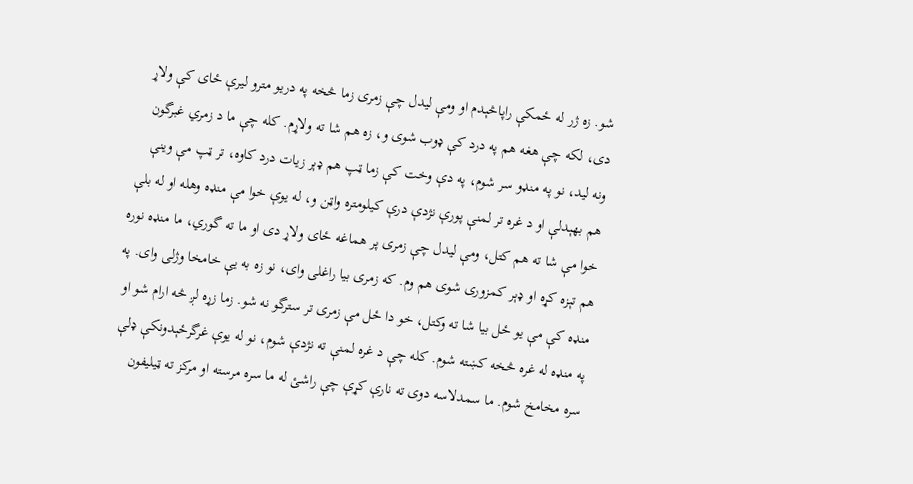شو. زه ژر له ځمكې راپاڅېدم او ومې ليدل چې زمرى زما څخه په دريو مترو ليرې ځاى كې ولاړ دى، لكه چې هغه هم په درد كې ډوب شوى و، زه هم شا ته ولاړم. كله چې ما د زمري غبرگون ونه ليد، نو په منډو سر شوم، په دې وخت كې زما ټپ هم ډېر زيات درد كاوه، تر ټپ مې وينې هم بهېدلې او د غره تر لمنې پورې نژدې درې كيلومتره واټن و، له يوې خوا مې منډه وهله او له بلې خوا مې شا ته هم كتل، ومې ليدل چې زمرى پر هماغه ځاى ولاړ دى او ما ته گوري، ما منډه نوره هم تېزه كړه او ډېر كمزورى شوى هم وم. كه زمرى بيا راغلى واى، نو زه به يې خامخا وژلى واى. په منډه كې مې يو ځل بيا شا ته وكتل، خو دا ځل مې زمرى تر سترگو نه شو. زما زړه لږ څه ارام شو او په منډه له غره څخه كښته شوم. كله چې د غره لمنې ته نژدې شوم، نو له يوې غرگرځېدونكې ډلې سره مخامخ شوم. ما سمدلاسه دوى ته نارې كړې چې راشئ له ما سره مرسته او مركز ته ټيليفون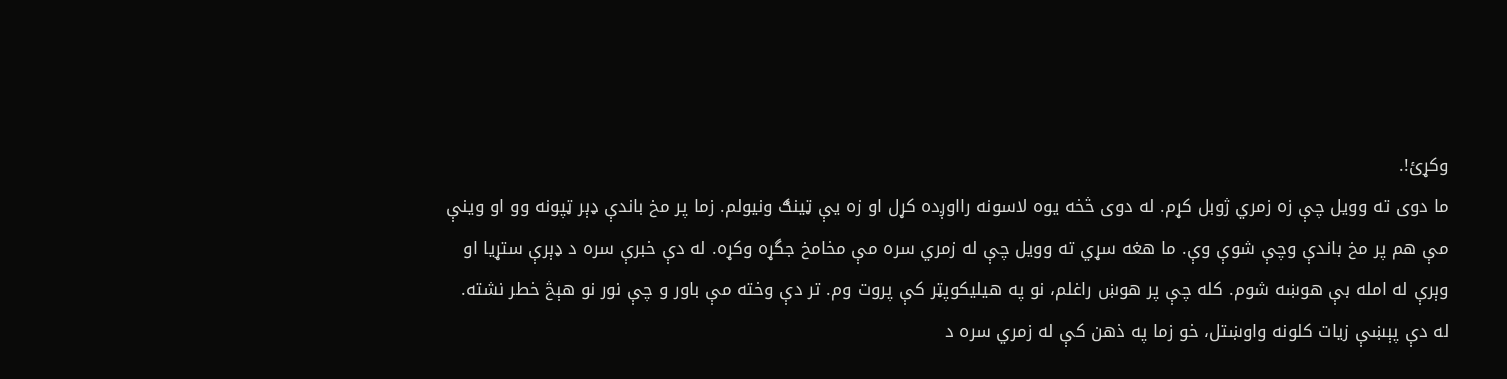وكړئ!.
ما دوى ته وويل چې زه زمري ژوبل كړم. له دوى څخه يوه لاسونه رااوږده كړل او زه يې ټينګ ونيولم. زما پر مخ باندې ډېر ټپونه وو او وينې مې هم پر مخ باندې وچې شوې وې. ما هغه سړي ته وويل چې له زمري سره مې مخامخ جگړه وكړه. له دې خبرې سره د ډېرې ستړيا او وېرې له امله بې هوښه شوم. كله چې پر هوښ راغلم، نو په هيليكوپټر كې پروت وم. تر دې وخته مې باور و چې نور نو هېڅ خطر نشته.
له دې پېښې زيات كلونه واوښتل، خو زما په ذهن كې له زمري سره د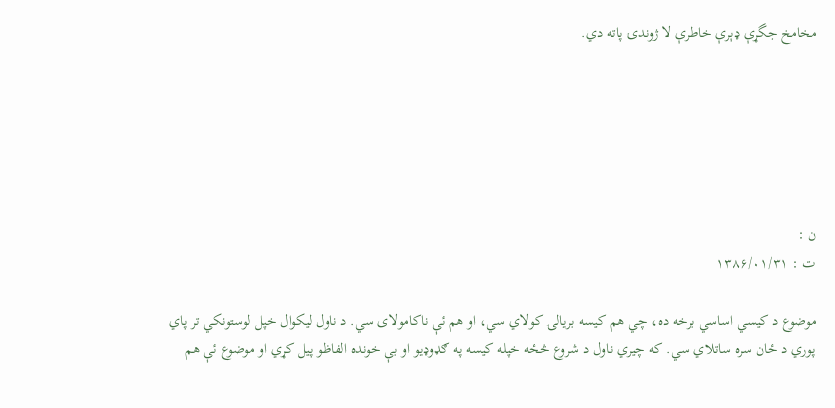مخامخ جگړې ډېرې خاطرې لا ژوندۍ پاته دي.






ن :
ت : ۱۳۸۶/۰۱/۳۱

موضوع د کيسي اساسي برخه ده، چي هم کيسه بريالۍ کولاي سي، او هم ئې ناکامولای سي. د ناول ليکوال خپل لوستونکي تر پاي پوري د ځان سره ساتلاي سي. که چيري ناول د شروع څځه خپله کيسه په ګډوډيو او بې خونده الفاظو پيل کړي او موضوع ئې هم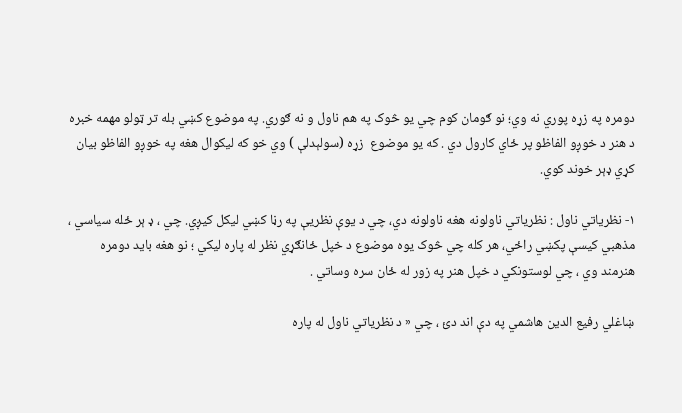دومره په زړه پوري نه وي؛ نو ګومان کوم چي يو څوک په هم ناول و نه ګوري. په موضوع کښي بله تر ټولو مهمه خبره د هنر د خوږو الفاظو پر ځاي کارول دي . که يو موضوع  زړه (سولېدلې ) وي خو که ليکوال هغه په خوږو الفاظو بيان کړي ډېر خوند کوي.

۱- نظرياتي ناول : نظرياتي ناولونه هغه ناولونه دي، چي د يوې نظريې په رڼا کښي ليکل کيږي. چي ، ډ ېر ځله سياسي ، مذهبي کيسې پکښي راځي، هر کله چي څوک يوه موضوع د خپل ځانګړي نظر له پاره ليکي ؛ نو هغه بايد دومره هنرمند وي ، چي لوستونکي د خپل هنر په زور له ځان سره وساتي .

ښاغلي رفيع الدين هاشمي په دې اند دئ ، چي « د نظرياتي ناول له پاره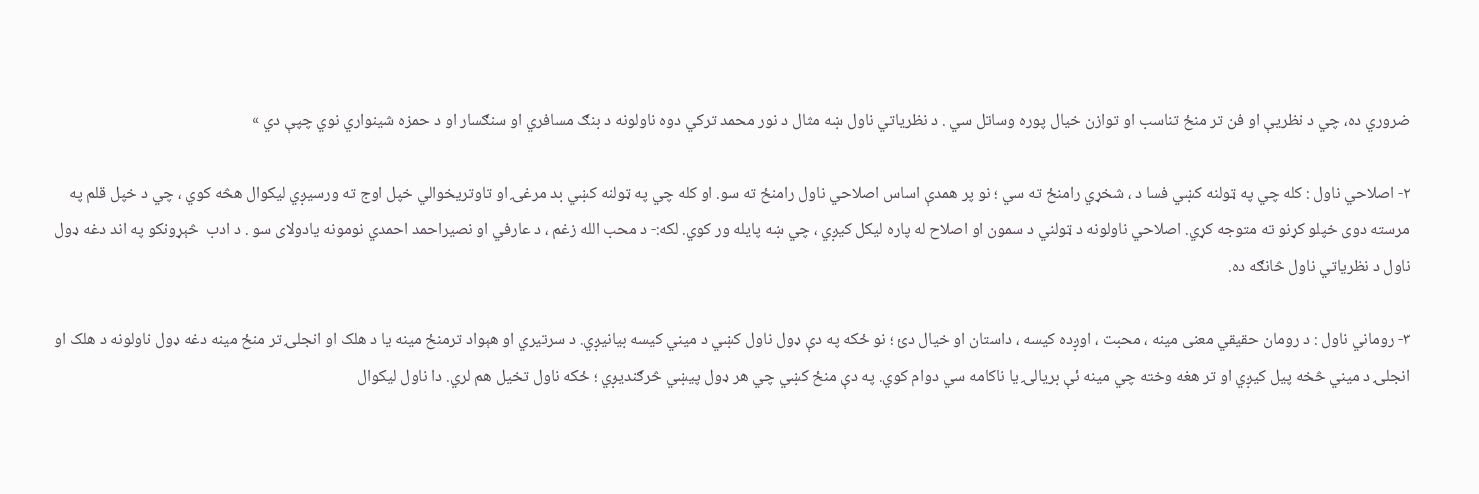ضروري ده، چي د نظريې او فن تر منځ تناسب او توازن خيال پوره وساتل سي . د نظرياتي ناول ښه مثال د نور محمد ترکي دوه ناولونه د بنګ مسافري او سنګسار او د حمزه شينواري نوي چپې دي »

۲- اصلاحي ناول : کله چي په ټولنه کښي فسا د ، شخړي رامنځ ته سي ؛ نو پر همدې اساس اصلاحي ناول رامنځ ته سو. او کله چي په ټولنه کښي بد مرغۍ او تاوتريخوالي خپل اوج ته ورسيږي ليکوال هڅه کوي ، چي د خپل قلم په مرسته دوی خپلو کړنو ته متوجه کړي. اصلاحي ناولونه د ټولني د سمون او اصلاح له پاره ليکل کيږي ، چي ښه پايله ور کوي. لکه:- د محب الله زغم ، د عارفي او نصيراحمد احمدي نومونه يادولای سو . د ادب  څېړونکو په اند دغه ډول ناول د نظرياتي ناول څانګه ده.

۳- روماني ناول : د رومان حقيقي معنی مينه ، محبت ، اوږده کيسه ، داستان او خيال دئ ؛ نو ځکه په دې ډول ناول کښي د ميني کيسه بيانيږي. د سرتيري او هېواد ترمنځ مينه يا د هلک او انجلۍ تر منځ مينه دغه ډول ناولونه د هلک او انجلۍ د ميني څخه پيل کيږي او تر هغه وخته چي مينه ئې بريالۍ يا ناکامه سي دوام کوي. په دې منځ کښي چي هر ډول پيښي څرګنديږي ؛ ځکه ناول تخيل هم لري. دا ناول ليکوال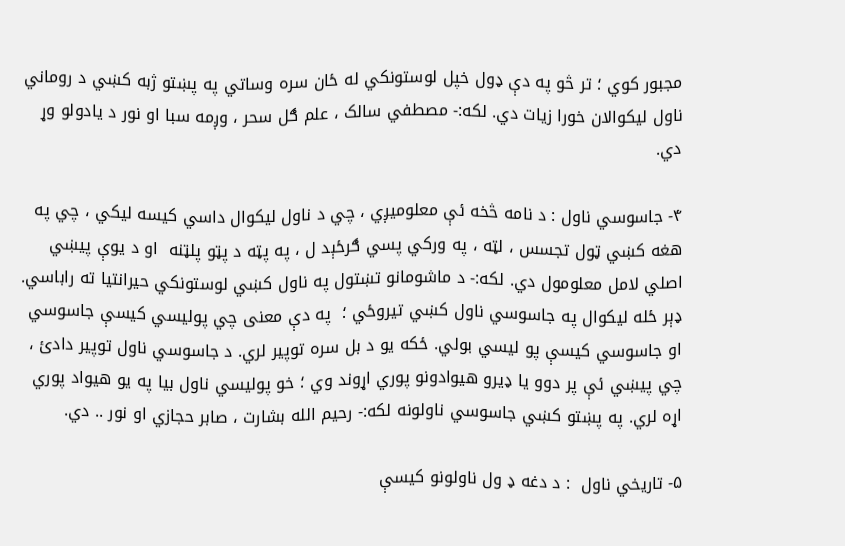مجبور کوي ؛ تر څو په دې ډول خپل لوستونکي له ځان سره وساتي په پښتو ژبه کښي د روماني ناول ليکوالان خورا زيات دي. لکه:- مصطفي سالک ، علم ګل سحر ، وږمه سبا او نور د يادولو وړ دي.

۴- جاسوسي ناول : د نامه څخه ئې معلوميږي ، چي د ناول ليکوال داسي کيسه ليکي ، چي په هغه کښي ټول تجسس ، لټه ، په ورکي پسي ګرځېد ل ، په پټه د پټو پلټنه  او د يوې پيښي اصلي لامل معلومول دي. لکه:- د ماشومانو تښتول په ناول کښي لوستونکي حيرانتيا ته راباسي. ډېر ځله ليکوال په جاسوسي ناول کښي تيروځي ؛  په دې معنی چي پوليسي کيسې جاسوسي او جاسوسي کيسې پو ليسي بولي. ځکه يو د بل سره توپير لري. د جاسوسي ناول توپير دادئ ، چي پيښي ئې پر دوو يا ډيرو هيوادونو پوري اړوند وي ؛ خو پوليسي ناول بيا په يو هيواد پوري اړه لري. په پښتو کښي جاسوسي ناولونه لکه:- رحيم الله بشارت ، صابر حجازي او نور .. دي.

۵- تاريخي ناول  : د دغه ډ ول ناولونو کيسې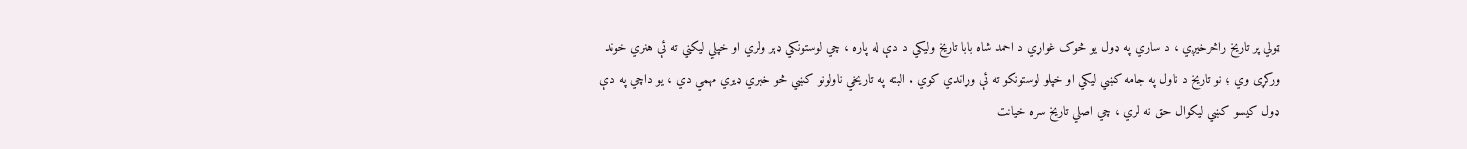ټولي پر تاريخ راڅرخيږي ، د ساري په ډول يو څوک غواړي د احمد شاه بابا تاريخ وليکي د دې له پاره ، چي لوستونکي ډېر ولري او خپلي ليکني ته ئې هنري خوند ورکړی وي ؛ نو تاريخ د ناول په جامه کښي ليکي او خپلو لوستونکو ته ئې وړاندي کوي . البته په تاريخي ناولونو کښي څو خبري ډيري مهمي دي ، يو داچي په دې ډول کيسو کښي ليکوال حق نه لري ، چي اصلي تاريخ سره خيانت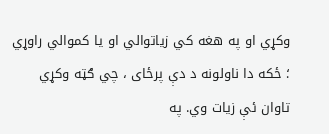وکړي او په هغه کي زياتوالي او يا کموالي راوړي ؛ ځکه دا ناولونه د دې پرځای ، چي ګټه وکړي تاوان ئې زيات وي. په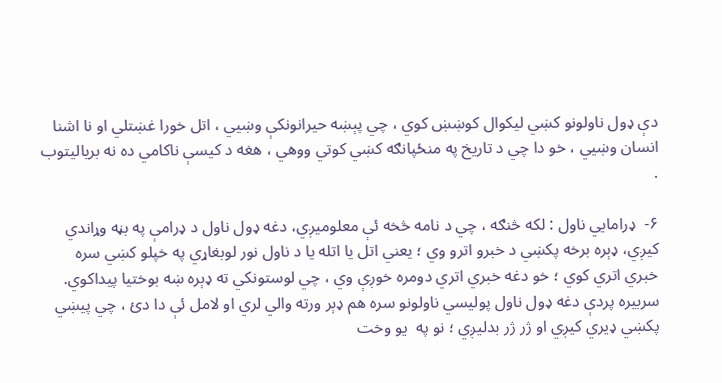دې ډول ناولونو کښي ليکوال کوښښ کوي ، چي پېښه حيرانونکې وښيي ، اتل خورا غښتلي او نا اشنا انسان وښيي ، خو دا چي د تاريخ په منځپانګه کښي کوتي ووهي ، هغه د کيسې ناکامي ده نه برياليتوب .

۶-  ډرامايي ناول : لکه څنګه ، چي د نامه څخه ئې معلوميږي، دغه ډول ناول د ډرامې په بڼه وړاندي کيږي، ‌ډېره برخه پکښي د خبرو اترو وي ؛ يعني اتل يا اتله يا د ناول نور لوبغاړي په خپلو کښي سره خبري اتري کوي ؛ خو دغه خبري اتري دومره خوږې وي ، چي لوستونکي ته ډېره ښه بوختيا پيداکوي. سربيره پردې دغه ډول ناول پوليسي ناولونو سره هم ډېر ورته والي لري او لامل ئې دا دئ ، چي پيښي پکښي ډيري کيږي او ژر ژر بدليږي ؛ نو په  يو وخت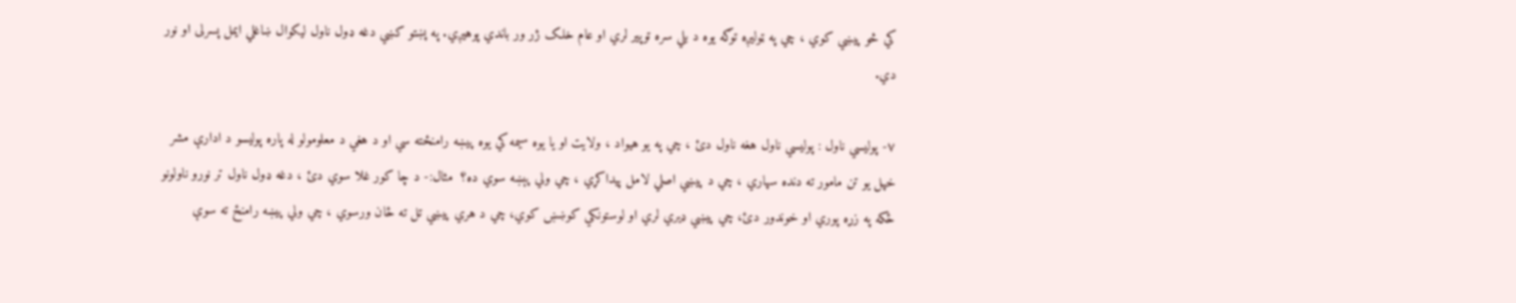کي څو پيښي کوي ، چي په ټوليږه توګه يوه د بلي سره توپير لري او عام خلک ژر ور باندي پوهيږي. په پښتو کښي دغه ډول ناول ليکوال ښاغلي ايمل پسرلی او نور دي.

۷- پوليسي ناول : پوليسي ناول هغه ناول دئ ، چي په يو هيواد ، ولايت او يا يوه سيمه کي يوه پيښه رامنځته سي او د هغي د معلومولو له پاره پوليسو د ادارې مشر خپل يو تن مامور ته دنده سپاري ، چي د پيښي اصلي لامل پيداکړي ، چي ولي پېښه سوي ده؟  مثال:- د چا کور غلا سوي دئ ، دغه ډول ناول تر نورو ناولونو ځکه په زړه پوري او خوندور دئ، چي پيښي ډيري لري او لوستونکي کوښښ کوي، چي د هري پيښي تل ته ځان ورسوي ، چي ولي پيښه رامنځ ته سوې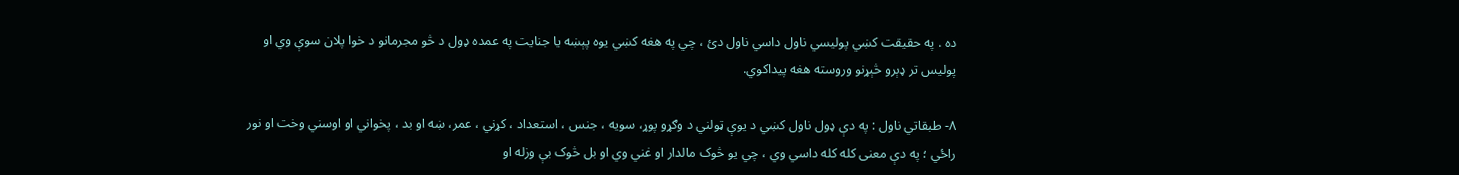ده . په حقيقت کښي پوليسي ناول داسي ناول دئ ، چي په هغه کښي يوه پېښه يا جنايت په عمده ډول د څو مجرمانو د خوا پلان سوې وي او پوليس تر ډېرو څېړنو وروسته هغه پيداکوي.

۸- طبقاتي ناول : په دې ډول ناول کښي د يوې ټولني د وګړو پوړ، سويه ، جنس ، استعداد ، کړني ، عمر، ښه او بد ، پخواني او اوسني وخت او نور راځي ؛ په دې معنی کله کله داسي وي ، چي يو څوک مالدار او غني وي او بل څوک بې وزله او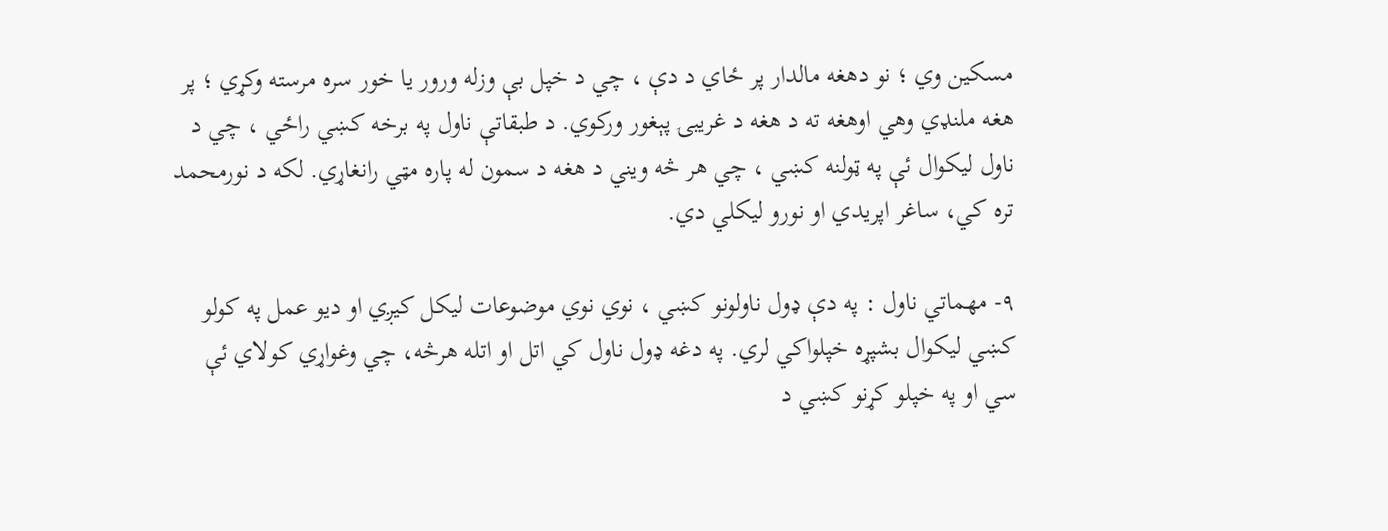مسکين وي ؛ نو دهغه مالدار پر ځاي د دې ، چي د خپل بې وزله ورور يا خور سره مرسته وکړي ؛ پر هغه ملنډي وهي اوهغه ته د هغه د غريبۍ پېغور ورکوي. د طبقاتې ناول په برخه کښي راځي ، چي د ناول ليکوال ئې په ټولنه کښي ، چي هر څه ويني د هغه د سمون له پاره مټي رانغاړي. لکه د نورمحمد تره کي، ساغر اپريدي او نورو ليکلي دي.

۹- مهماتي ناول : په دې ډول ناولونو کښي ، نوي نوي موضوعات ليکل کيږي او ديو عمل په کولو کښي ليکوال بشپړه خپلواکي لري. په دغه ډول ناول کي اتل او اتله هرڅه، چي وغواړي کولاي ئې سي او په خپلو کړنو کښي د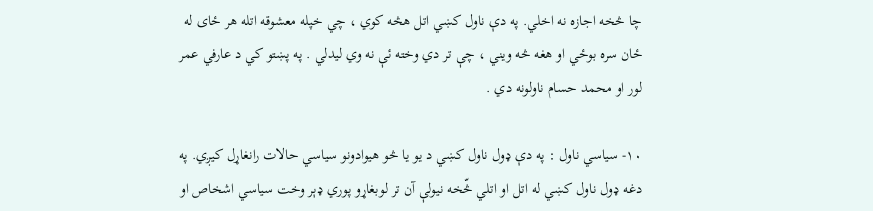چا څخه اجازه نه اخلي. په دې ناول کښي اتل هڅه کوي ، چي خپله معشوقه اتله هر ځای له ځان سره بوځي او هغه څه ويني ، چې تر دي وخته ئې نه وي ليدلي . په پښتو کي د عارفي عمر لور او محمد حسام ناولونه دي .

۱۰- سياسي ناول : په دې ډول ناول کښي د يو يا څو هيوادونو سياسي حالات رانغاړل کيږي. په دغه ډول ناول کښي له اتل او اتلي څّخه نيولې آن تر لوبغاړو پوري ډېر وخت سياسي اشخاص او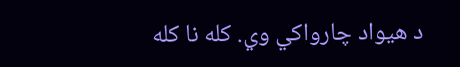د هيواد چارواکي وي. کله نا کله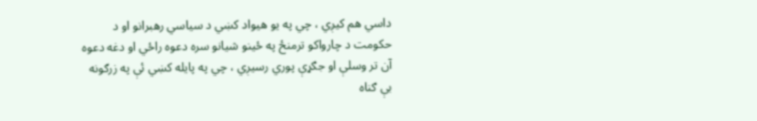داسي هم کيږي ، چي په يو هيواد کښي د سياسي رهبرانو او د حکومت د چارواکو ترمنځ په ځينو شيانو سره دعوه راځي او دغه دعوه آن تر وسلې او جګړې پوري رسيږي ، چي په پايله کښي ئې په زرګونه بې ګناه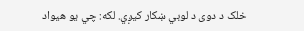خلک د دوی د لوبي ښکار کيږي. لکه: چي يو هيواد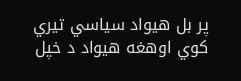پر بل هيواد سياسي تيري کوي اوهغه هيواد د خپل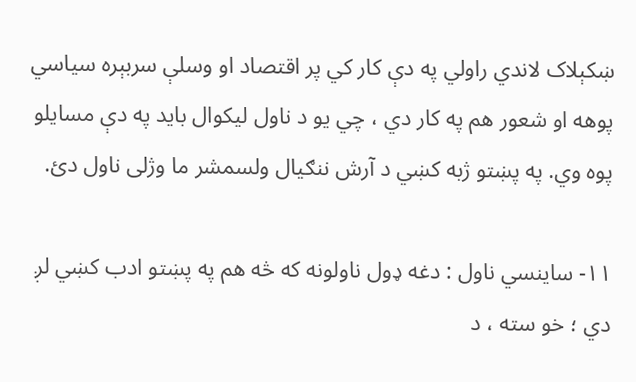ښکېلاک لاندي راولي په دې کار کي پر اقتصاد او وسلې سربېره سياسي پوهه او شعور هم په کار دي ، چي يو د ناول ليکوال بايد په دې مسايلو پوه وي. په پښتو ژبه کښي د آرش ننګيال ولسمشر ما وژلی ناول دئ.

۱۱- ساينسي ناول : دغه ډول ناولونه که څه هم په پښتو ادب کښي لږ دي ؛ خو سته ، د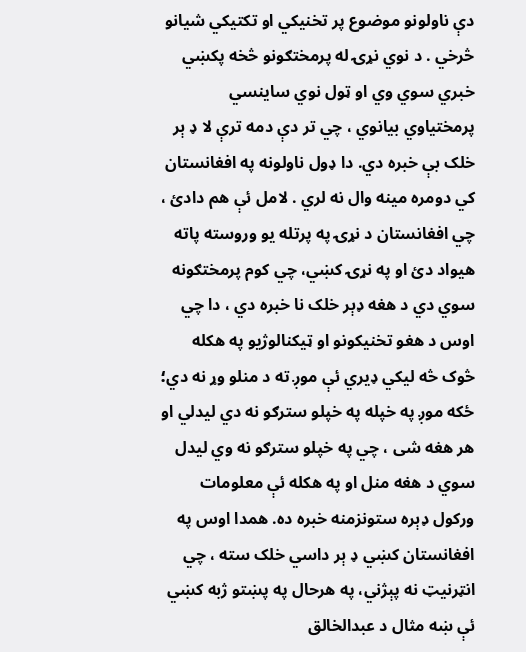دې ناولونو موضوع پر تخنيکي او تکتيکي شيانو څرخي . د نوي نړۍ له پرمختګونو څخه پکښي خبري سوي وي او ټول نوي ساينسي پرمختياوي بيانوي ، چي تر دې دمه ترې لا ډ ېر خلک بې خبره دي. دا ډول ناولونه په افغانستان کي دومره مينه وال نه لري . لامل ئې هم دادئ ، چي افغانستان د نړۍ په پرتله يو وروسته پاته هيواد دئ او په نړۍ کښي، چي کوم پرمختګونه سوي دي د هغه ډېر خلک نا خبره دي ، دا چي اوس د هغو تخنيکونو او ټيکنالوژيو په هکله څوک څه ليکي ډيري ئې موږ ته د منلو وړ نه دي؛ ځکه موږ په خپله په خپلو سترګو نه دي ليدلي او هر هغه شی ، چي په خپلو سترګو نه وي ليدل سوي د هغه منل او په هکله ئې معلومات ورکول ډېره ستونزمنه خبره ده. همدا اوس په افغانستان کښي ډ ېر داسي خلک سته ، چي انټرنيټ نه پېژني، په هرحال په پښتو ژبه کښي ئې ښه مثال د عبدالخالق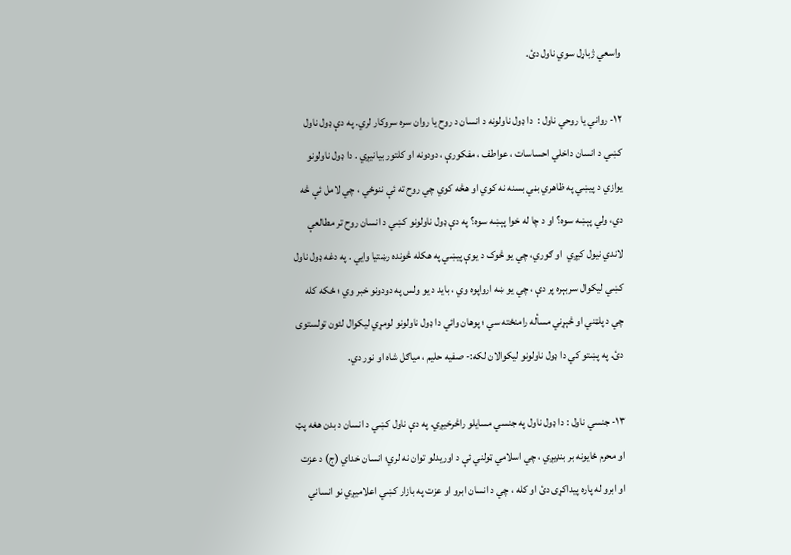واسعي ژباړل سوي ناول دئ.

۱۲- رواني يا روحي ناول :  دا ډول ناولونه د انسان د روح يا روان سره سروکار لري. په دې ډول ناول کښي د انسان داخلي احساسات ، عواطف ، مفکورې ، دودونه او کلتور بيانيږي . دا ډول ناولونو يوازي د پيښي په ظاهري بڼي بسنه نه کوي او هڅه کوي چي روح ته ئې ننوځي ، چي لامل ئې څه دي، ولي پېښه سوه؟ او د چا له خوا پېښه سوه؟ په دې ډول ناولونو کښي د انسان روح تر مطالعې لاندي نيول کيږي  او ګوري، چي يو څوک د يوې پيښي په هکله څونده رښتيا وايي . په دغه ډول ناول کښي ليکوال سربېره پر دې ، چي يو ښه ارواپوه وي ، بايد د يو ولس په دودونو خبر وي ؛ ځکه کله چي د پلټني او څېړني مسأله رامنځته سي ؛ پوهان وائي دا ډول ناولونو لومړي ليکوال لئون تولستوی دئ. په پښتو کي دا ډول ناولونو ليکوالان لکه:- صفيه حليم ، مياګل شاه او نور دي.

۱۳- جنسي ناول : دا ډول ناول په جنسي مسايلو راڅرخيږي. په دې ناول کښي د انسان د بدن هغه پټ او محرم ځايونه بر بنډيږي ، چي اسلامي ټولني ئې د اوريدلو توان نه لري؛ انسان خداي (ج) د عزت او ابرو له پاره پيداکړی دئ او کله ، چي د انسان ابرو او عزت په بازار کښي اعلاميږي نو انساني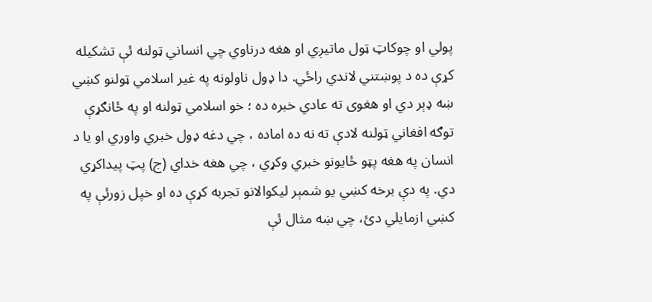پولي او چوکاټ ټول ماتيږي او هغه درناوي چي انساني ټولنه ئې تشکيله کړې ده د پوښتني لاندي راځي. دا ډول ناولونه په غير اسلامي ټولنو کښي ښه ډېر دي او هغوی ته عادي خبره ده ؛ خو اسلامي ټولنه او په ځانګړې توګه افغاني ټولنه لادې ته نه ده اماده ، چي دغه ډول خبري واوري او يا د انسان په هغه پټو ځايونو خبري وکړي ، چي هغه خداي (ج) پټ پيداکړي دي. په دې برخه کښي يو شمېر ليکوالانو تجربه کړې ده او خپل زورئې په کښي ازمايلي دئ، چي ښه مثال ئې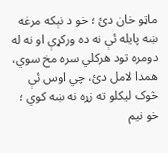ماټو خان دئ ؛ خو د نېکه مرغه ښه پايله ئې نه ده ورکړې او نه له دومره تود هرکلي سره مخ سوي، همدا لامل دئ، چي اوس ئې څوک ليکلو ته زړه نه ښه کوي ؛ خو نيم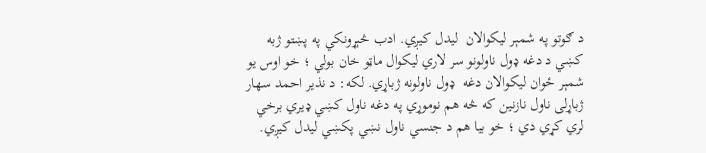د ګوتو په شمېر ليکوالان  ليدل کيږي. ادب څېړونکي په پښتو ژبه کښي د دغه ډول ناولونو سر لاري ليکوال ماټو خان بولي ؛ خو اوس يو شمېر ځوان ليکوالان دغه  ډول ناولونه ژباړي. لکه: د نذير احمد سهار ژباړلی ناول نازنين که څه هم نوموړي په دغه ناول کښي ډيري برخي لري کړي دي ؛ خو بيا هم د جنسي ناول نښي پکښي ليدل کيږي.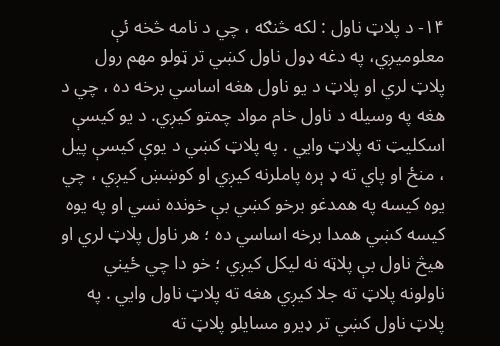۱۴- د پلاټ ناول : لکه څنګه ، چي د نامه څخه ئې معلوميږي، په دغه ډول ناول کښي تر ټولو مهم رول پلاټ لري او پلاټ د يو ناول هغه اساسي برخه ده ، چي د هغه په وسيله د ناول خام مواد چمتو کيږي. د يو کيسې اسکليټ ته پلاټ وايي . په پلاټ کښي د يوې کيسې پيل ، منځ او پاي ته ډ ېره پاملرنه کيږي او کوښښ کيږي ، چي يوه کيسه په همدغو برخو کښي بې خونده نسي او په يوه کيسه کښي همدا برخه اساسي ده ؛ هر ناول پلاټ لري او هيڅ ناول بې پلاټه نه ليکل کيږي ؛ خو دا چي ځيني ناولونه پلاټ ته جلا کيږي هغه ته پلاټ ناول وايي . په پلاټ ناول کښي تر ډيرو مسايلو پلاټ ته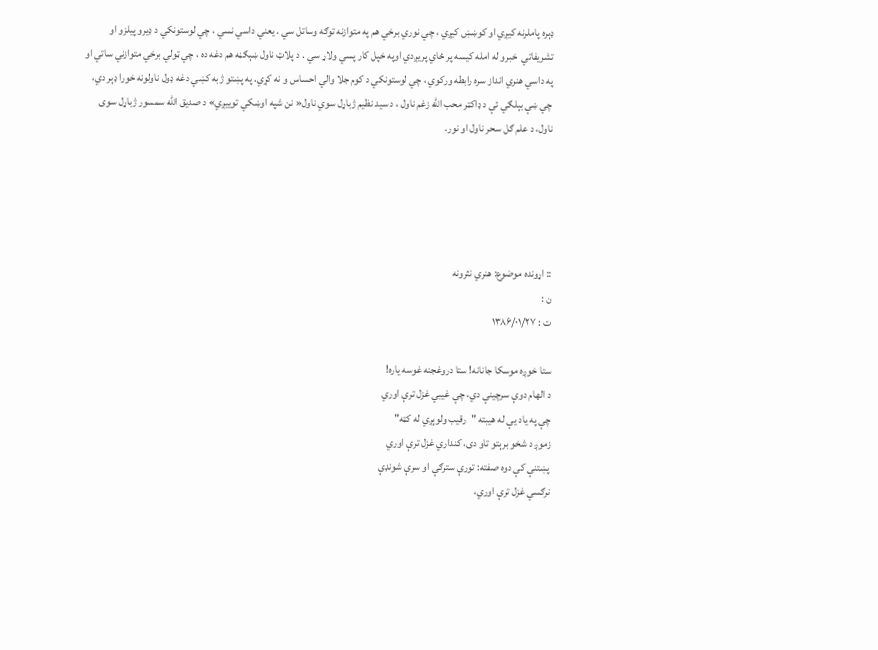ډېره پاملرنه کيږي او کوښښ کيږي ، چي نوري برخي هم په متوازنه توګه وساتل سي . يعني داسي نسي ، چي لوستونکي د ډيرو پيلزو او تشريفاتي  خبرو له امله کيسه پر ځاي پريږدي اوپه خپل کار پسي ولاړ سي . د پلاټ ناول ښېګڼه هم دغه ده ، چي ټولي برخي متوازني ساتي او په داسي هنري انداز سره رابطه ورکوي ، چي لوستونکي د کوم جلا والي احساس و نه کړي. په پښتو ژبه کښي دغه ډول ناولونه خورا ډېر دي، چي ښې بېلګي ئې د ډاکټر محب الله زغم ناول ، د سيد نظيم ژباړل سوي ناول« نن شپه اوښکي توييږي» د صديق الله سمسور ژباړل سوی ناول، د علم ګل سحر ناول او نور.





:: اړونده موضوع: هنري نثرونه
ن :
ت : ۱۳۸۶/۰۱/۲۷

ستا خوږه موسكا جانانه! ستا دروغجنه غوسه ياره!
د الهام دوې سرچينې دي، چې غيبي غزل ترې اوري
چې په ياد يې له هيبته "رقيب ولوېږي له كټه"
زموږ د شخو برېتو تاو دى، كنداري غزل ترې اوري
پښتنې كې دوه صفته: تورې سترګې او سرې شونډې
نرګسي غزل ترې اوري،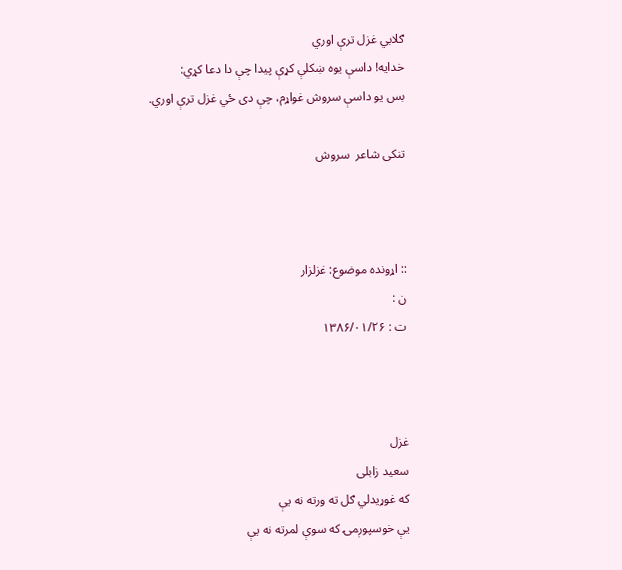ګلابي غزل ترې اوري
خدايه! داسې يوه ښكلې كړې پيدا چې دا دعا كړي:
بس يو داسې سروش غواړم، چې دى ځي غزل ترې اوري.

تنكى شاعر  سروش



:: اړونده موضوع: غزلزار
ن :
ت : ۱۳۸۶/۰۱/۲۶



غزل
سعيد زابلى
که غوړيدلي ګل ته ورته نه يې
يې خوسپوږمۍ که سوې لمرته نه يې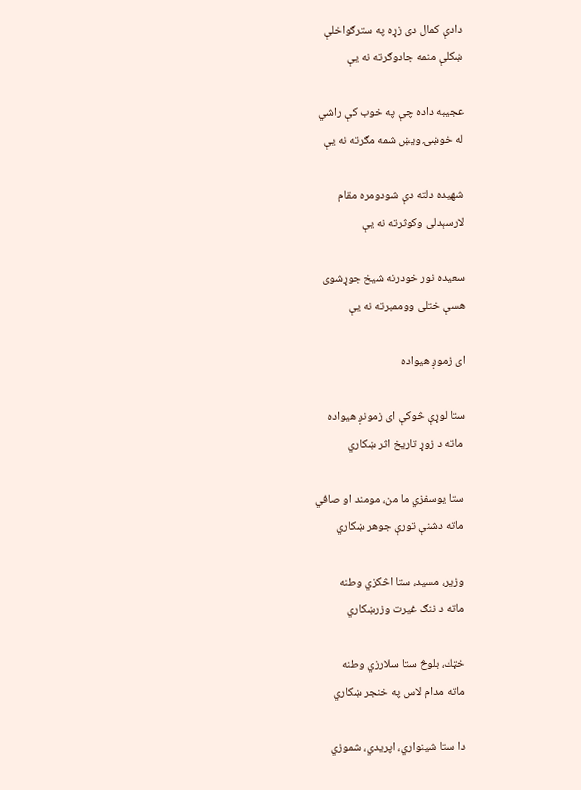دادې کمال دى زړه په سترګواخلې
ښکلې منمه جادوګرته نه يې

عجيبه داده چې په خوب کې راشي
له خوښۍ ويښ شمه مګرته نه يې

شهيده دلته دې شودومره مقام
لارسېدلى وکوثرته نه يې

سعيده نور خودرنه شيخ جوړشوى
هسې ختلى ووممبرته نه يې

اى زموږ هيواده

ستا لوړې څوكې اى زمونږ هيواده
 ماته د زوړ تاريخ اثر ښكاري

 ستا يوسفزي ما من، مومند او صافي
 ماته دشنې تورې جوهر ښكاري

 وزير، مسيد، ستا اڅكزي وطنه
 ماته د ننګ غيرت وزرښكاري

 خټك، بلوڅ ستا سلارزي وطنه
 ماته مدام لاس په خنجر ښكاري

 دا ستا شينواري، اپريدي، شموزي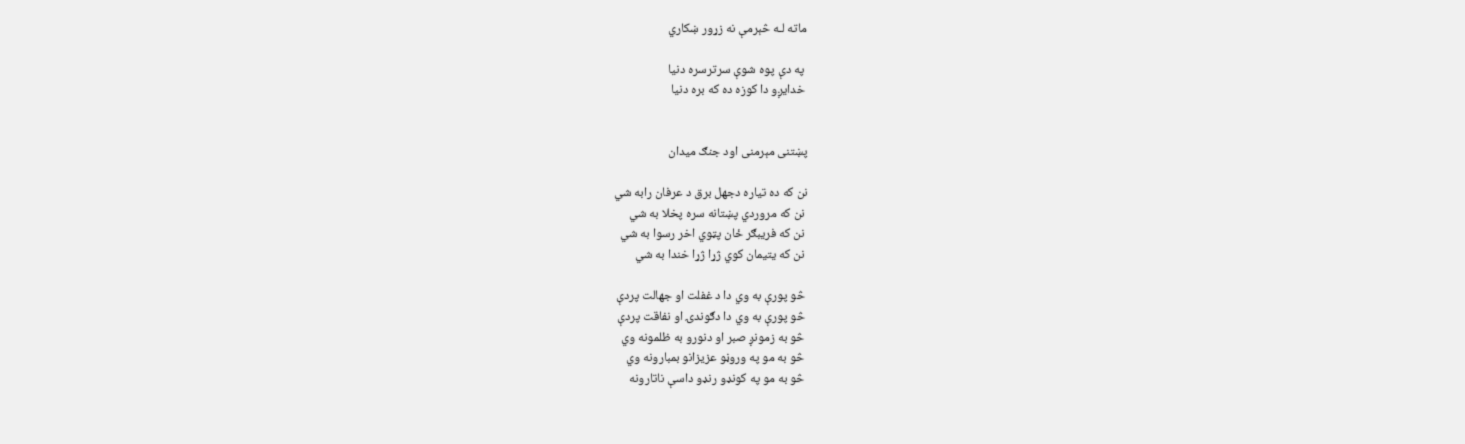ماته لـه څېرمې نه زړور ښكاري

 په دې پوه شوې سرترسره دنيا
 خدايږو دا کوزه ده که بره دنيا


پښتنی مېرمنی اود جنګ ميدان

نن كه ده تياره دجهل برق د عرفان رابه شي
 نن كه مروردي پښتانه سره پخلا به شي
 نن كه فريبګر ځان پټوي اخر رسوا به شي
 نن كه يتيمان كوي ژړا ژړا خندا به شي

 څو پورې به وي دا د غفلت او جهالت پردې
 څو پورې به وي دا دګوندۍ او نفاقت پردې
 څو به زمونږ صبر او دنورو به ظلمونه وي
 څو به مو په وروڼو عزيزانو بمبارونه وي
 څو به مو په كونډو رنډو داسې ناتارونه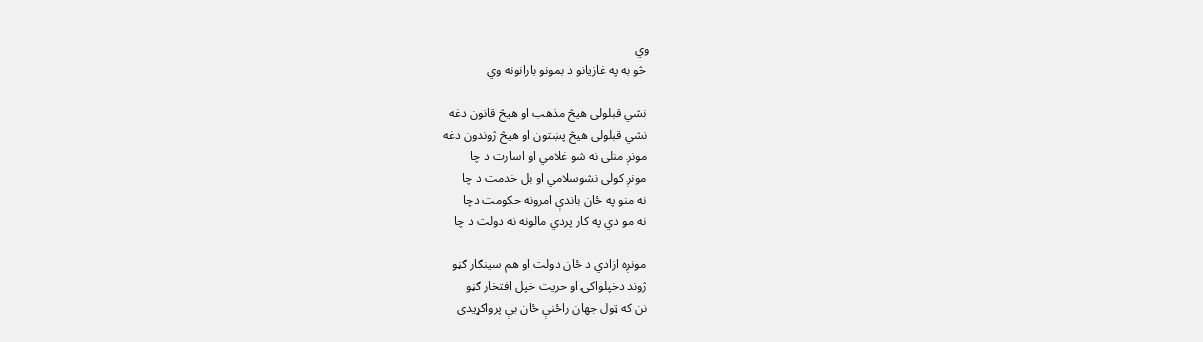وي
 څو به په غازيانو د بمونو بارانونه وي

 نشي قبلولى هيڅ مذهب او هيڅ قانون دغه
 نشي قبلولى هيڅ پښتون او هيڅ ژوندون دغه
 مونږ منلى نه شو غلامي او اسارت د چا
 مونږ كولى نشوسلامي او بل خدمت د چا
 نه منو په ځان باندې امرونه حكومت دچا
 نه مو دي په كار پردي مالونه نه دولت د چا

 مونږه ازادي د ځان دولت او هم سينګار ګڼو
 ژوند دخپلواكۍ او حريت خپل افتخار ګڼو
 نن كه ټول جهان راځنې ځان بې پرواكړيدى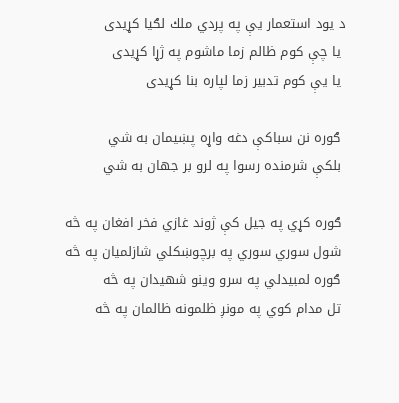د يود استعمار يې په پردي ملك لګيا كړيدى
 يا چې كوم ظالم زما ماشوم په ژړا كړيدى
 يا يې كوم تدبير زما لپاره بنا كړيدى

 ګوره نن سباكې دغه واړه پښيمان به شي
 بلكې شرمنده رسوا په لرو بر جهان به شي

 ګوره كړي په جيل كې ژوند غازي فخر افغان په څه
 شول سوري سوري په برچوښكلي شازلميان په څه
 ګوره لمبيدلي په سرو وينو شهيدان په څه
 تل مدام كوي په مونږ ظلمونه ظالمان په څه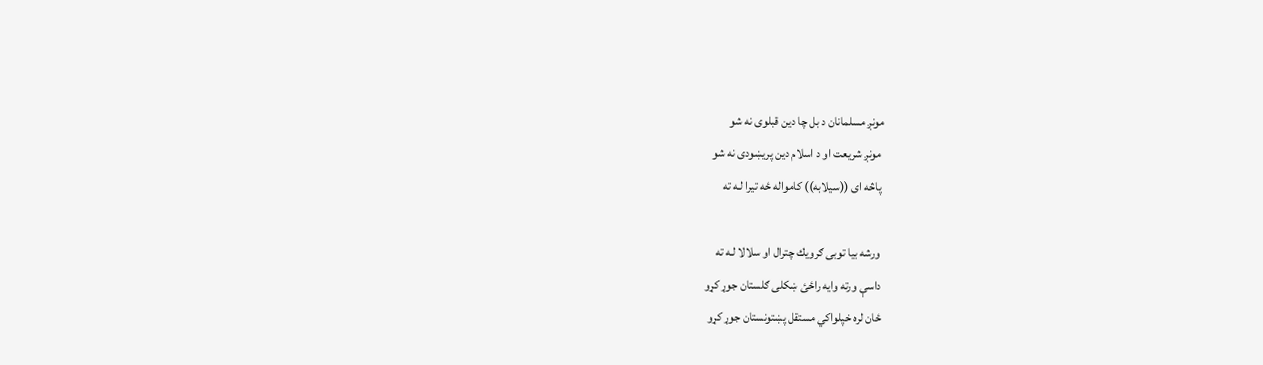مونږ مسلمانان د بل چا دين قبلوى نه شو
 مونږ شريعت او د اسلام دين پريښودى نه شو
 پاڅه اى ((سيلابه)) كامواله ځه تيرا لـه ته

 ورشه بيا توبى ګرويك چترال او سلالا لـه ته
 داسې ورته وايه راځئ ښكلى ګلستان جوړ كړو
 ځان لره خپلواكي مستقل پښتونستان جوړ كړو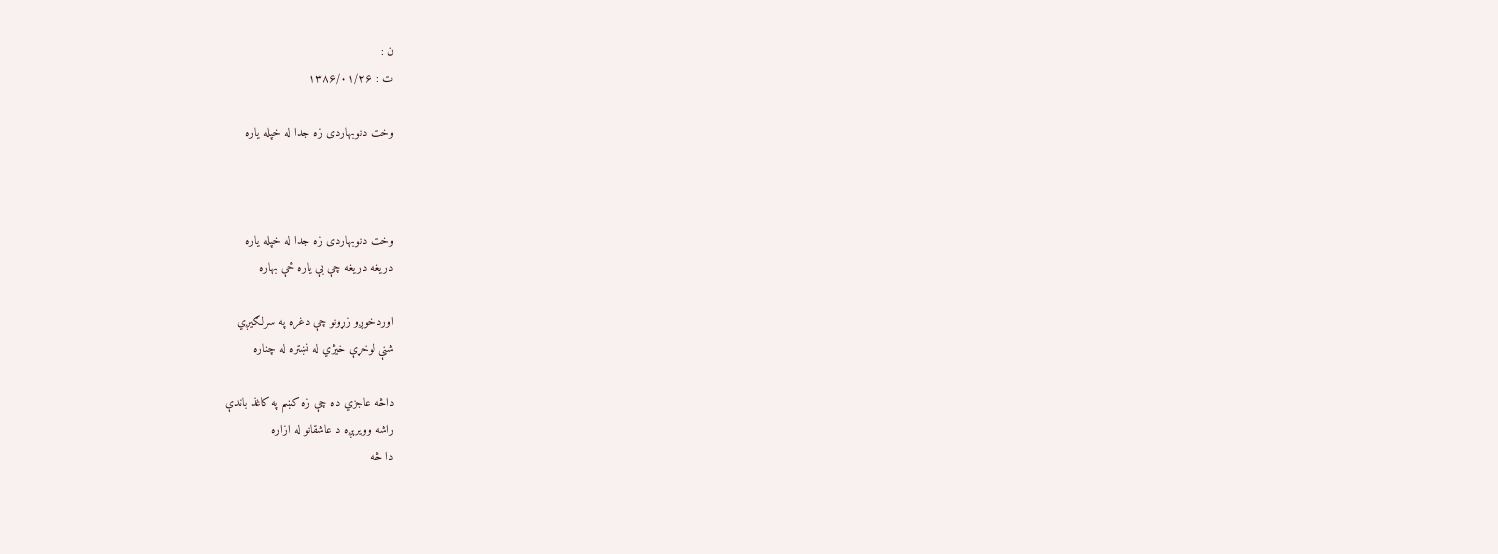ن :
ت : ۱۳۸۶/۰۱/۲۶

وخت دنوبهاردی زه جدا له خپله ياره



وخت دنوبهاردی زه جدا له خپله ياره
دريغه دريغه چې بې ياره ځې بهاره

اوردخوږو زړونو چې دغره په سرلګيږي
شنې لوخړې خيژي له نښتره له چناره

داڅه عاجزي ده چې زه کښم په کاغذ باندې
راشه وويرېږه د عاشقانو له ازاره
دا څه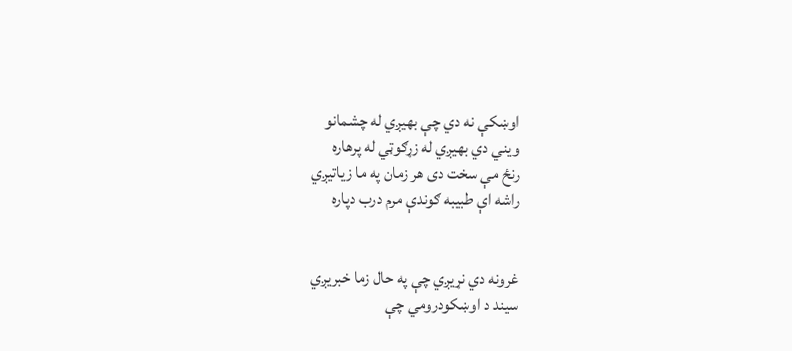اوښکې نه دي چې بهيږي له چشمانو
ويني دي بهيږي له زړګوټي له پرهاره
رنځ مې سخت دی هر زمان په ما زياتيږي
راشه اې طبيبه ګوندې مرم درب دپاره


غرونه دي نړيږي چې په حال زما خبريږي
سيند د اوښکودرومي چې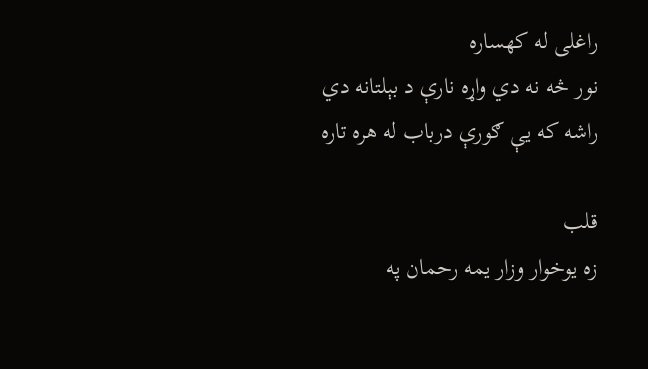راغلی له کهساره
نور څه نه دي واړه نارې د بېلتانه دي
راشه که يې ګورې درباب له هره تاره

قلب
زه يوخوار وزار يمه رحمان په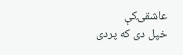عاشقۍکې
خپل دی که پردی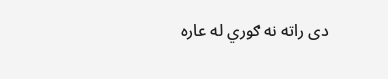دی راته نه ګوري له عاره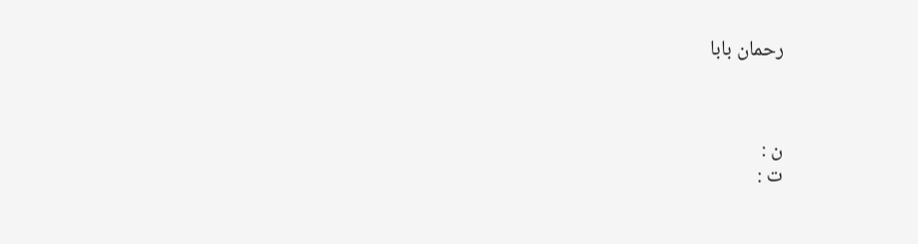رحمان بابا



ن :
ت :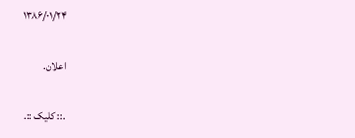۱۳۸۶/۰۱/۲۴

اعلان.

.:: کلیک ::.